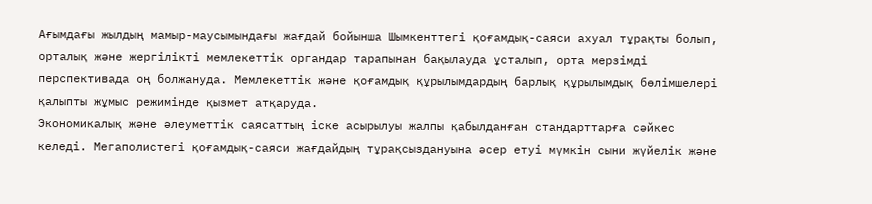Ағымдағы жылдың мамыр-маусымындағы жағдай бойынша Шымкенттегі қоғамдық-саяси ахуал тұрақты болып, орталық және жергілікті мемлекеттік органдар тарапынан бақылауда ұсталып, орта мерзімді перспективада оң болжануда. Мемлекеттік және қоғамдық құрылымдардың барлық құрылымдық бөлімшелері қалыпты жұмыс режимінде қызмет атқаруда.
Экономикалық және әлеуметтік саясаттың іске асырылуы жалпы қабылданған стандарттарға сәйкес келеді. Мегаполистегі қоғамдық-саяси жағдайдың тұрақсыздануына әсер етуі мүмкін сыни жүйелік және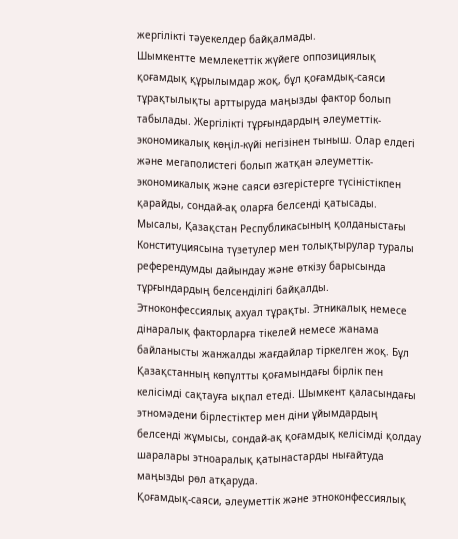жергілікті тәуекелдер байқалмады.
Шымкентте мемлекеттік жүйеге оппозициялық қоғамдық құрылымдар жоқ, бұл қоғамдық-саяси тұрақтылықты арттыруда маңызды фактор болып табылады. Жергілікті тұрғындардың әлеуметтік-экономикалық көңіл-күйі негізінен тыныш. Олар елдегі және мегаполистегі болып жатқан әлеуметтік-экономикалық және саяси өзгерістерге түсіністікпен қарайды, сондай-ақ оларға белсенді қатысады. Мысалы, Қазақстан Республикасының қолданыстағы Конституциясына түзетулер мен толықтырулар туралы референдумды дайындау және өткізу барысында тұрғындардың белсенділігі байқалды.
Этноконфессиялық ахуал тұрақты. Этникалық немесе дінаралық факторларға тікелей немесе жанама байланысты жанжалды жағдайлар тіркелген жоқ. Бұл Қазақстанның көпұлтты қоғамындағы бірлік пен келісімді сақтауға ықпал етеді. Шымкент қаласындағы этномәдени бірлестіктер мен діни ұйымдардың белсенді жұмысы, сондай-ақ қоғамдық келісімді қолдау шаралары этноаралық қатынастарды нығайтуда маңызды рөл атқаруда.
Қоғамдық-саяси, әлеуметтік және этноконфессиялық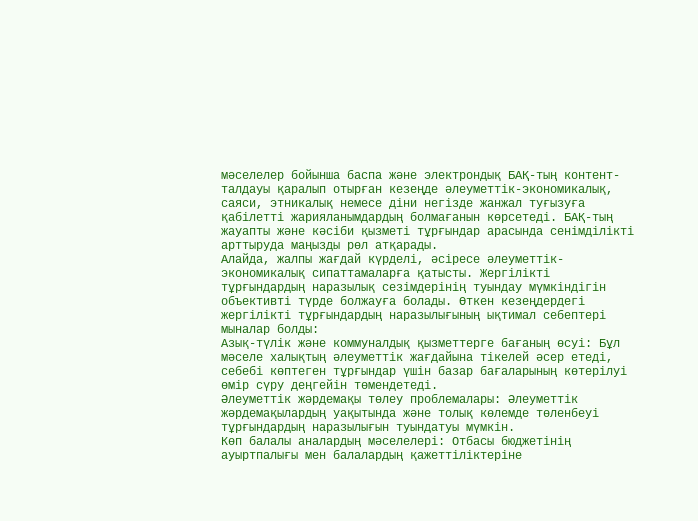мәселелер бойынша баспа және электрондық БАҚ-тың контент-талдауы қаралып отырған кезеңде әлеуметтік-экономикалық, саяси, этникалық немесе діни негізде жанжал туғызуға қабілетті жарияланымдардың болмағанын көрсетеді. БАҚ-тың жауапты және кәсіби қызметі тұрғындар арасында сенімділікті арттыруда маңызды рөл атқарады.
Алайда, жалпы жағдай күрделі, әсіресе әлеуметтік-экономикалық сипаттамаларға қатысты. Жергілікті тұрғындардың наразылық сезімдерінің туындау мүмкіндігін объективті түрде болжауға болады. Өткен кезеңдердегі жергілікті тұрғындардың наразылығының ықтимал себептері мыналар болды:
Азық-түлік және коммуналдық қызметтерге бағаның өсуі: Бұл мәселе халықтың әлеуметтік жағдайына тікелей әсер етеді, себебі көптеген тұрғындар үшін базар бағаларының көтерілуі өмір сүру деңгейін төмендетеді.
Әлеуметтік жәрдемақы төлеу проблемалары: Әлеуметтік жәрдемақылардың уақытында және толық көлемде төленбеуі тұрғындардың наразылығын туындатуы мүмкін.
Көп балалы аналардың мәселелері: Отбасы бюджетінің ауыртпалығы мен балалардың қажеттіліктеріне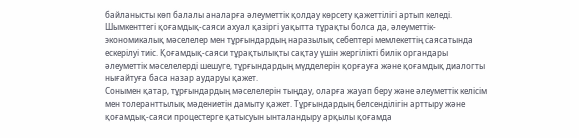байланысты көп балалы аналарға әлеуметтік қолдау көрсету қажеттілігі артып келеді.
Шымкенттегі қоғамдық-саяси ахуал қазіргі уақытта тұрақты болса да, әлеуметтік-экономикалық мәселелер мен тұрғындардың наразылық себептері мемлекеттің саясатында ескерілуі тиіс. Қоғамдық-саяси тұрақтылықты сақтау үшін жергілікті билік органдары әлеуметтік мәселелерді шешуге, тұрғындардың мүдделерін қорғауға және қоғамдық диалогты нығайтуға баса назар аударуы қажет.
Сонымен қатар, тұрғындардың мәселелерін тыңдау, оларға жауап беру және әлеуметтік келісім мен толеранттылық мәдениетін дамыту қажет. Тұрғындардың белсенділігін арттыру және қоғамдық-саяси процестерге қатысуын ынталандыру арқылы қоғамда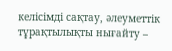келісімді сақтау, әлеуметтік тұрақтылықты нығайту –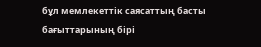бұл мемлекеттік саясаттың басты бағыттарының бірі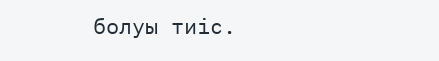болуы тиіс.